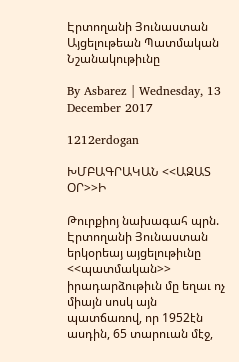Էրտողանի Յունաստան Այցելութեան Պատմական Նշանակութիւնը

By Asbarez | Wednesday, 13 December 2017

1212erdogan

ԽՄԲԱԳՐԱԿԱՆ <<ԱԶԱՏ ՕՐ>>Ի

Թուրքիոյ նախագահ պրն. Էրտողանի Յունաստան երկօրեայ այցելութիւնը <<պատմական>> իրադարձութիւն մը եղաւ ոչ միայն սոսկ այն պատճառով, որ 1952էն ասդին, 65 տարուան մէջ,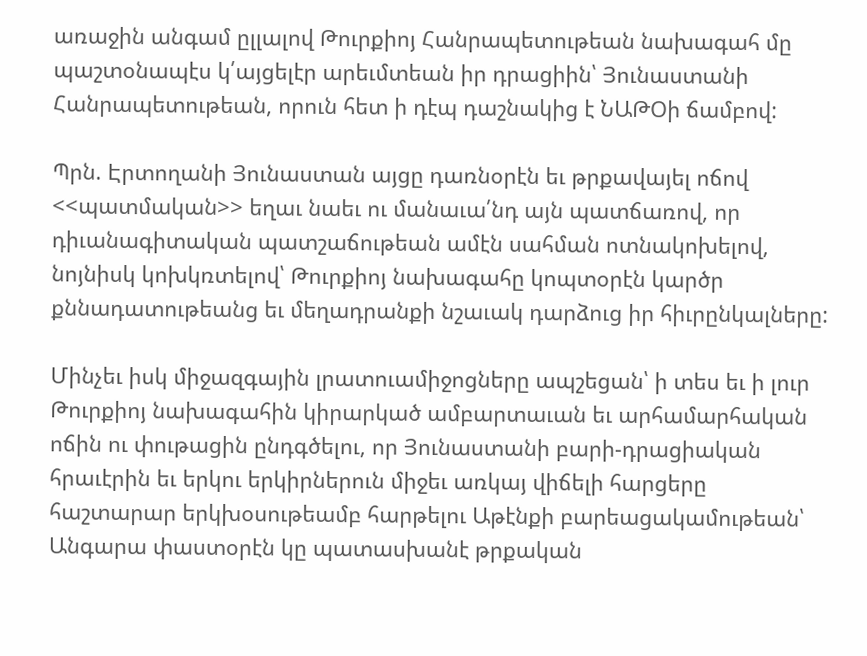առաջին անգամ ըլլալով Թուրքիոյ Հանրապետութեան նախագահ մը պաշտօնապէս կ՛այցելէր արեւմտեան իր դրացիին՝ Յունաստանի Հանրապետութեան, որուն հետ ի դէպ դաշնակից է ՆԱԹՕի ճամբով:

Պրն. Էրտողանի Յունաստան այցը դառնօրէն եւ թրքավայել ոճով <<պատմական>> եղաւ նաեւ ու մանաւա՛նդ այն պատճառով, որ դիւանագիտական պատշաճութեան ամէն սահման ոտնակոխելով, նոյնիսկ կոխկռտելով՝ Թուրքիոյ նախագահը կոպտօրէն կարծր քննադատութեանց եւ մեղադրանքի նշաւակ դարձուց իր հիւրընկալները:

Մինչեւ իսկ միջազգային լրատուամիջոցները ապշեցան՝ ի տես եւ ի լուր Թուրքիոյ նախագահին կիրարկած ամբարտաւան եւ արհամարհական ոճին ու փութացին ընդգծելու, որ Յունաստանի բարի-դրացիական հրաւէրին եւ երկու երկիրներուն միջեւ առկայ վիճելի հարցերը հաշտարար երկխօսութեամբ հարթելու Աթէնքի բարեացակամութեան՝ Անգարա փաստօրէն կը պատասխանէ թրքական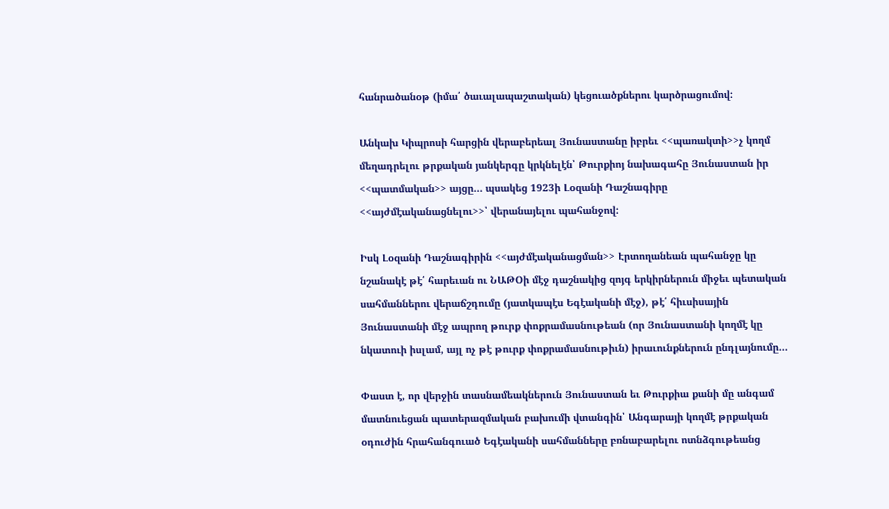հանրածանօթ (իմա՛ ծաւալապաշտական) կեցուածքներու կարծրացումով:

Անկախ Կիպրոսի հարցին վերաբերեալ Յունաստանը իբրեւ <<պառակտի>>չ կողմ մեղադրելու թրքական յանկերգը կրկնելէն՝ Թուրքիոյ նախագահը Յունաստան իր <<պատմական>> այցը… պսակեց 1923ի Լօզանի Դաշնագիրը <<այժմէականացնելու>>՝ վերանայելու պահանջով:

Իսկ Լօզանի Դաշնագիրին <<այժմէականացման>> Էրտողանեան պահանջը կը նշանակէ թէ՛ հարեւան ու ՆԱԹՕի մէջ դաշնակից զոյգ երկիրներուն միջեւ պետական սահմաններու վերաճշդումը (յատկապէս Եգէականի մէջ), թէ՛ հիւսիսային Յունաստանի մէջ ապրող թուրք փոքրամասնութեան (որ Յունաստանի կողմէ կը նկատուի իսլամ, այլ ոչ թէ թուրք փոքրամասնութիւն) իրաւունքներուն ընդլայնումը…

Փաստ է, որ վերջին տասնամեակներուն Յունաստան եւ Թուրքիա քանի մը անգամ մատնուեցան պատերազմական բախումի վտանգին՝ Անգարայի կողմէ թրքական օդուժին հրահանգուած Եգէականի սահմանները բռնաբարելու ոտնձգութեանց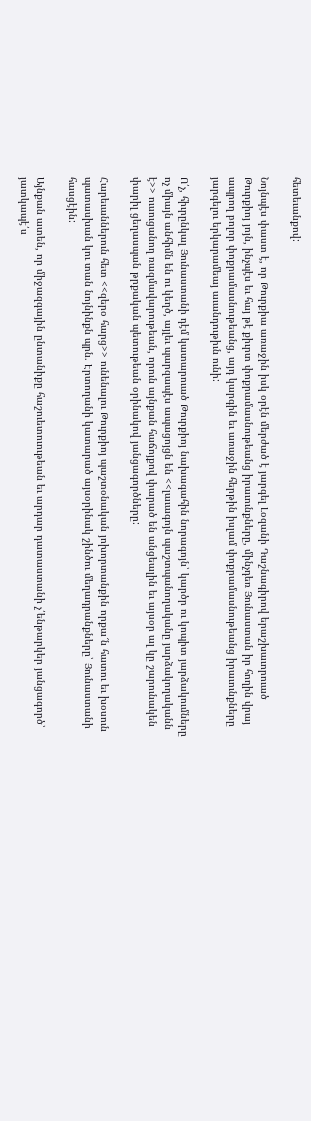հետեւանքով:

Նոյնպէս փաստ է, որ Թուրքիա առաջին իսկ օրէն մերժած է յարգել Լօզանի Դաշնագիրով երաշխաւորուած Թուրքիոյ յոյն, ինչպէս եւ հայ թէ քիւրտ փոքրամասնութեանց իրաւունքները, մինչդեռ Յունաստան իր հողին վրայ ապրող բոլոր փոքրամասնութեանց, այդ կարգին եւ առաջին հերթին իսլամ փոքրամասնութեանց իրաւունքները յարգելու երկարամեայ աւանդութիւն ունի:

Ո՛չ, հիւրընկալ Յունաստանի դէմ կատարուած Թուրքիոյ նախագահին նորագոյն՝ կարծր ու կոպիտ յարձակումները ոչ միայն անհիմն են ու կեղծ, այլեւ պարզապէս ապացոյցն են <<լաւագոյն պաշտպանողականը յարձակողականն է>> ուսուցանող ռազմավարութեան, որուն այնքան հաճոյքով փարած են անցեալին եւ այսօր ալ կը շարունակեն փարիլ ցեղասպան թրքական պետութեան օրինակով յանցագործները:

Հարեւաններուն հետ <<զերօ հարց>> ունենալու Թուրքիոյ պաշտօնական յոխորտանքին որքա՜ն հատու եւ խօսուն պատասխան կու տան նոյնինքն պրն. Էրտողանի կատարած այսօրինակ շինծու մեղադրանքները՝ Յունաստանի հասցէին:

Այնքան ատեն, որ միջազգային ընտանիքը հաշուետուութեան եւ արդար դատաստանի չ՛ենթարկեր յանցագործ՝ յատկապէ՛ս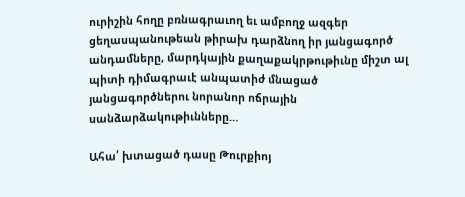ուրիշին հողը բռնագրաւող եւ ամբողջ ազգեր ցեղասպանութեան թիրախ դարձնող իր յանցագործ անդամները, մարդկային քաղաքակրթութիւնը միշտ ալ պիտի դիմագրաւէ անպատիժ մնացած յանցագործներու նորանոր ոճրային սանձարձակութիւնները…

Ահա՛ խտացած դասը Թուրքիոյ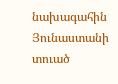նախագահին Յունաստանի տուած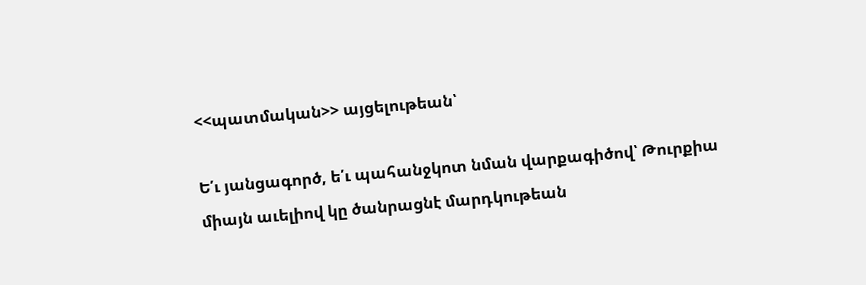<<պատմական>> այցելութեան՝

Ե՛ւ յանցագործ, ե՛ւ պահանջկոտ նման վարքագիծով՝ Թուրքիա միայն աւելիով կը ծանրացնէ մարդկութեան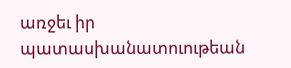առջեւ իր պատասխանատուութեան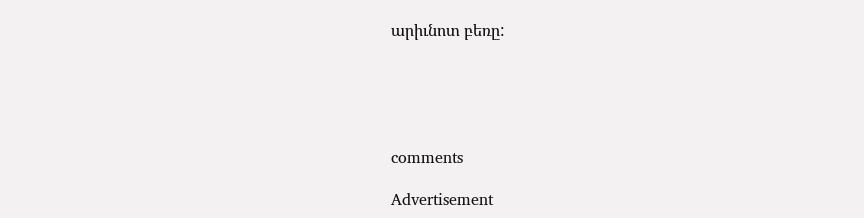արիւնոտ բեռը:





comments

Advertisement